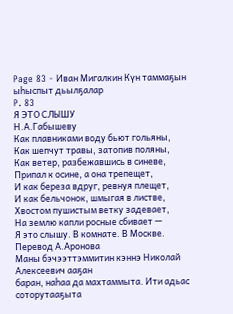Page 83 - Иван Мигалкин Күн таммаҕын ыһыспыт дьылҕалар
P. 83
Я ЭТО СЛЫШУ
Н.А.Габышеву
Как плавниками воду бьют гольяны,
Как шепчут травы, затопив поляны,
Как ветер, разбежавшись в синеве,
Припал к осине, а она трепещет,
И как береза вдруг, ревнуя плещет,
И как бельчонок, шмыгая в листве,
Хвостом пушистым ветку задевает,
На землю капли росные сбивает —
Я это слышу. В комнате. В Москве.
Перевод А.Аронова
Маны бэчээттэммитин кэннэ Николай Алексеевич ааҕан
баран, наһаа да махтаммыта. Ити адьас соторутааҕыта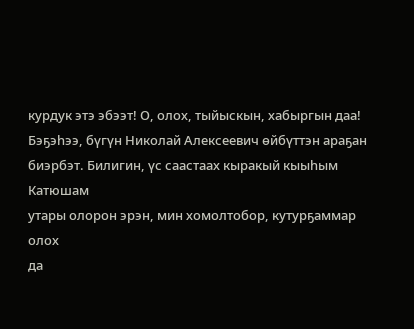курдук этэ эбээт! О, олох, тыйыскын, хабыргын даа!
Бэҕэһээ, бүгүн Николай Алексеевич өйбүттэн араҕан
биэрбэт. Билигин, үс саастаах кыракый кыыһым Катюшам
утары олорон эрэн, мин хомолтобор, кутурҕаммар олох
да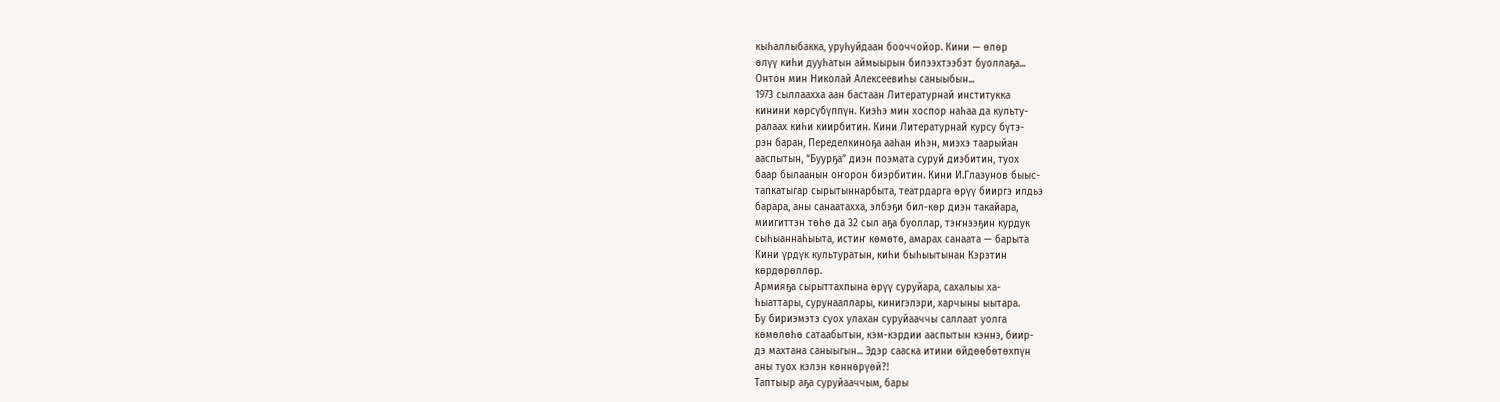кыһаллыбакка, уруһуйдаан бооччойор. Кини — өлөр
өлүү киһи дууһатын аймыырын билээхтээбэт буоллаҕа...
Онтон мин Николай Алексеевиһы саныыбын...
1973 сыллаахха аан бастаан Литературнай институкка
кинини көрсүбүппүн. Киэһэ мин хоспор наһаа да культу-
ралаах киһи киирбитин. Кини Литературнай курсу бүтэ-
рэн баран, Переделкиноҕа ааһан иһэн, миэхэ таарыйан
ааспытын, “Буурҕа” диэн поэмата суруй диэбитин, туох
баар былаанын оҥорон биэрбитин. Кини И.Глазунов быыс-
тапкатыгар сырытыннарбыта, театрдарга өрүү бииргэ илдьэ
барара, аны санаатахха, элбэҕи бил-көр диэн такайара,
миигиттэн төһө да 32 сыл аҕа буоллар, тэҥнээҕин курдук
сыһыаннаһыыта, истиҥ көмөтө, амарах санаата — барыта
Кини үрдүк культуратын, киһи быһыытынан Кэрэтин
көрдөрөллөр.
Армияҕа сырыттахпына өрүү суруйара, сахалыы ха-
һыаттары, сурунааллары, кинигэлэри, харчыны ыытара.
Бу бириэмэтэ суох улахан суруйааччы саллаат уолга
көмөлөһө сатаабытын, кэм-кэрдии ааспытын кэннэ, биир-
дэ махтана саныыгын... Эдэр сааска итини өйдөөбөтөхпүн
аны туох кэлэн көннөрүөй?!
Таптыыр аҕа суруйааччым, бары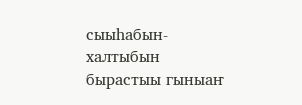сыыһабын-халтыбын
бырастыы гыныаҥ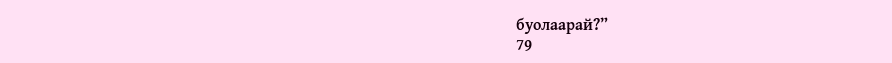буолаарай?”
79